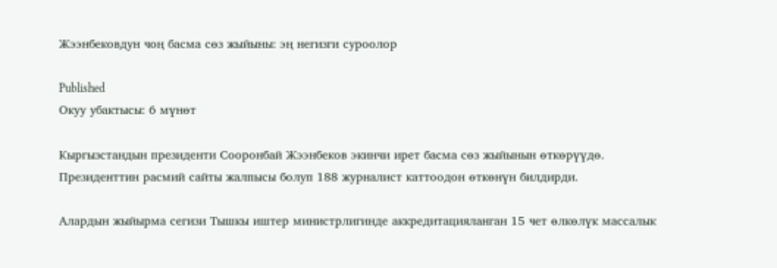Жээнбековдун чоң басма сөз жыйыны: эң негизги суроолор

Published
Окуу убактысы: 6 мүнөт

Кыргызстандын президенти Сооронбай Жээнбеков экинчи ирет басма сөз жыйынын өткөрүүдө. Президенттин расмий сайты жалпысы болуп 188 журналист каттоодон өткөнүн билдирди.

Алардын жыйырма сегизи Тышкы иштер министрлигинде аккредитацияланган 15 чет өлкөлүк массалык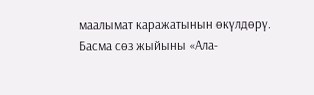маалымат каражатынын өкүлдөрү. Басма сөз жыйыны «Ала-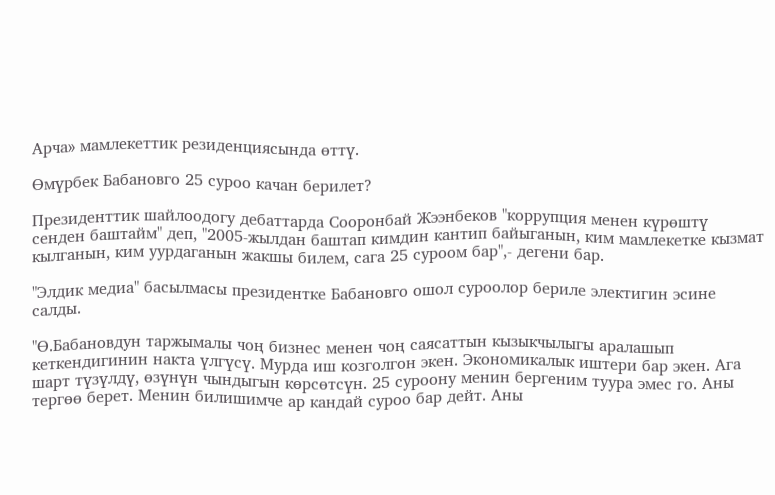Арча» мамлекеттик резиденциясында өттү.

Өмүрбек Бабановго 25 суроо качан берилет?

Президенттик шайлоодогу дебаттарда Сооронбай Жээнбеков "коррупция менен күрөштү сенден баштайм" деп, "2005-жылдан баштап кимдин кантип байыганын, ким мамлекетке кызмат кылганын, ким уурдаганын жакшы билем, сага 25 суроом бар",- дегени бар.

"Элдик медиа" басылмасы президентке Бабановго ошол суроолор бериле электигин эсине салды.

"Ө.Бабановдун таржымалы чоң бизнес менен чоң саясаттын кызыкчылыгы аралашып кеткендигинин накта үлгүсү. Мурда иш козголгон экен. Экономикалык иштери бар экен. Ага шарт түзүлдү, өзүнүн чындыгын көрсөтсүн. 25 суроону менин бергеним туура эмес го. Аны тергөө берет. Менин билишимче ар кандай суроо бар дейт. Аны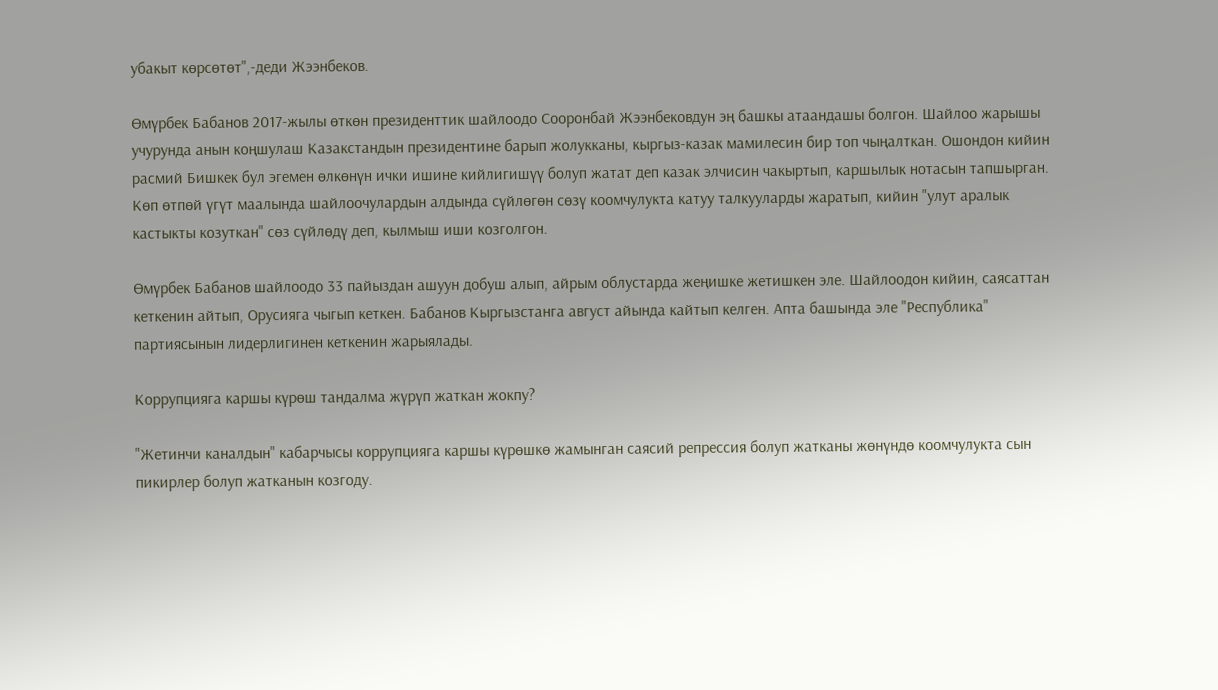убакыт көрсөтөт",-деди Жээнбеков.

Өмүрбек Бабанов 2017-жылы өткөн президенттик шайлоодо Сооронбай Жээнбековдун эң башкы атаандашы болгон. Шайлоо жарышы учурунда анын коңшулаш Казакстандын президентине барып жолукканы, кыргыз-казак мамилесин бир топ чыңалткан. Ошондон кийин расмий Бишкек бул эгемен өлкөнүн ички ишине кийлигишүү болуп жатат деп казак элчисин чакыртып, каршылык нотасын тапшырган. Көп өтпөй үгүт маалында шайлоочулардын алдында сүйлөгөн сөзү коомчулукта катуу талкууларды жаратып, кийин "улут аралык кастыкты козуткан" сөз сүйлөдү деп, кылмыш иши козголгон.

Өмүрбек Бабанов шайлоодо 33 пайыздан ашуун добуш алып, айрым облустарда жеңишке жетишкен эле. Шайлоодон кийин, саясаттан кеткенин айтып, Орусияга чыгып кеткен. Бабанов Кыргызстанга август айында кайтып келген. Апта башында эле "Республика" партиясынын лидерлигинен кеткенин жарыялады.

Коррупцияга каршы күрөш тандалма жүрүп жаткан жокпу?

"Жетинчи каналдын" кабарчысы коррупцияга каршы күрөшкө жамынган саясий репрессия болуп жатканы жөнүндө коомчулукта сын пикирлер болуп жатканын козгоду.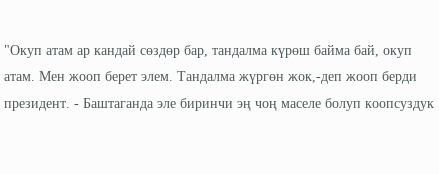"Окуп атам ар кандай сөздөр бар, тандалма күрөш байма бай, окуп атам. Мен жооп берет элем. Тандалма жүргөн жок,-деп жооп берди президент. - Баштаганда эле биринчи эң чоң маселе болуп коопсуздук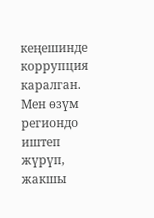кеңешинде коррупция каралган. Мен өзүм региондо иштеп жүрүп, жакшы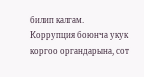билип калгам. Коррупция боюнча укук коргоо органдарына, сот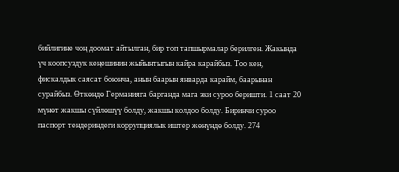бийлигине чоң доомат айтылган, бир топ тапшырмалар берилген. Жакында үч коопсуздук кеңешинин жыйынтыгын кайра карайбыз. Тоо кен, фискалдык саясат боюнча, анын баарын январда карайм, баарынан сурайбыз. Ɵткөндө Германияга барганда мага эки суроо беришти. 1 саат 20 мүнөт жакшы сүйлөшүү болду, жакшы колдоо болду. Биринчи суроо паспорт тендериндеги коррупциялык иштер жөнүндө болду. 274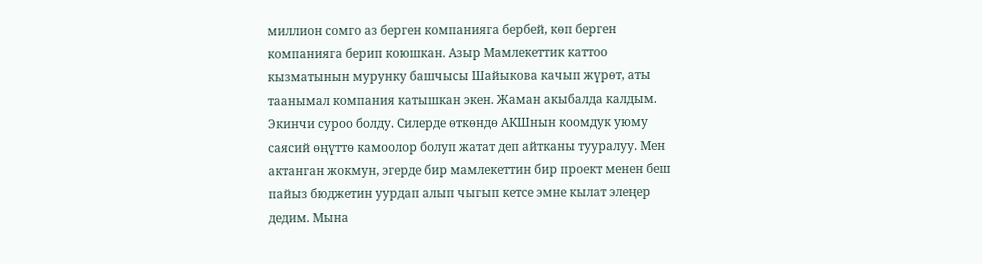миллион сомго аз берген компанияга бербей, көп берген компанияга берип коюшкан. Азыр Мамлекеттик каттоо кызматынын мурунку башчысы Шайыкова качып жүрөт, аты таанымал компания катышкан экен. Жаман акыбалда калдым. Экинчи суроо болду. Силерде өткөндө АКШнын коомдук уюму саясий өңүттө камоолор болуп жатат деп айтканы тууралуу. Мен актанган жокмун, эгерде бир мамлекеттин бир проект менен беш пайыз бюджетин уурдап алып чыгып кетсе эмне кылат элеңер дедим. Мына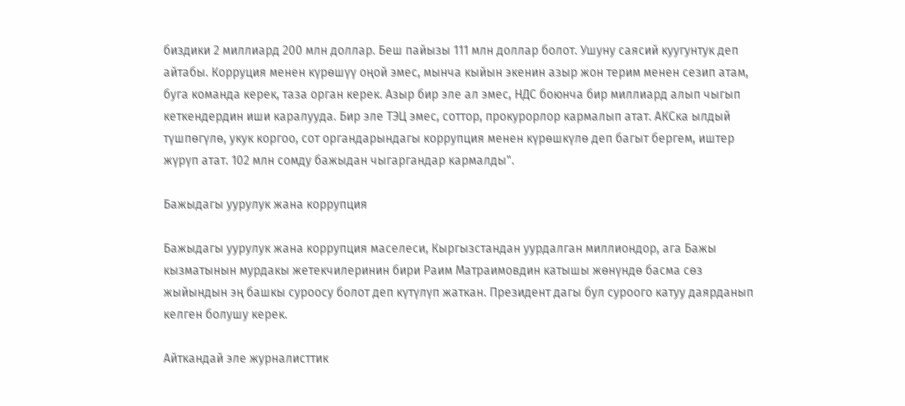биздики 2 миллиард 200 млн доллар. Беш пайызы 111 млн доллар болот. Ушуну саясий куугунтук деп айтабы. Корруция менен күрөшүү оңой эмес, мынча кыйын экенин азыр жон терим менен сезип атам, буга команда керек, таза орган керек. Азыр бир эле ал эмес, НДС боюнча бир миллиард алып чыгып кеткендердин иши каралууда. Бир эле ТЭЦ эмес, соттор, прокурорлор кармалып атат. АКСка ылдый түшпөгүлө, укук коргоо, сот органдарындагы коррупция менен күрөшкүлө деп багыт бергем, иштер жүрүп атат. 102 млн сомду бажыдан чыгаргандар кармалды".

Бажыдагы уурулук жана коррупция

Бажыдагы уурулук жана коррупция маселеси, Кыргызстандан уурдалган миллиондор, ага Бажы кызматынын мурдакы жетекчилеринин бири Раим Матраимовдин катышы жөнүндө басма сөз жыйындын эң башкы суроосу болот деп күтүлүп жаткан. Президент дагы бул суроого катуу даярданып келген болушу керек.

Айткандай эле журналисттик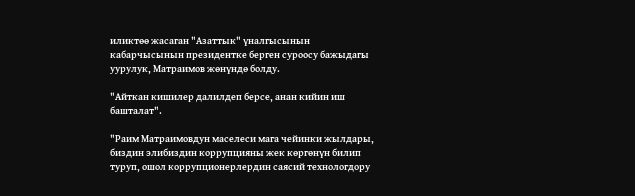иликтөө жасаган "Азаттык" үналгысынын кабарчысынын президентке берген суроосу бажыдагы уурулук, Матраимов жөнүндө болду.

"Айткан кишилер далилдеп берсе, анан кийин иш башталат".

"Раим Матраимовдун маселеси мага чейинки жылдары, биздин элибиздин коррупцияны жек көргөнүн билип туруп, ошол коррупционерлердин саясий технологдору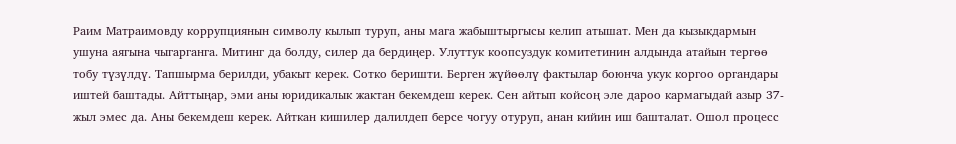Раим Матраимовду коррупциянын символу кылып туруп, аны мага жабыштыргысы келип атышат. Мен да кызыкдармын ушуна аягына чыгарганга. Митинг да болду, силер да бердиңер. Улуттук коопсуздук комитетинин алдында атайын тергөө тобу түзүлдү. Тапшырма берилди, убакыт керек. Сотко беришти. Берген жүйөөлү фактылар боюнча укук коргоо органдары иштей баштады. Айттыңар, эми аны юридикалык жактан бекемдеш керек. Сен айтып койсоң эле дароо кармагыдай азыр 37-жыл эмес да. Аны бекемдеш керек. Айткан кишилер далилдеп берсе чогуу отуруп, анан кийин иш башталат. Ошол процесс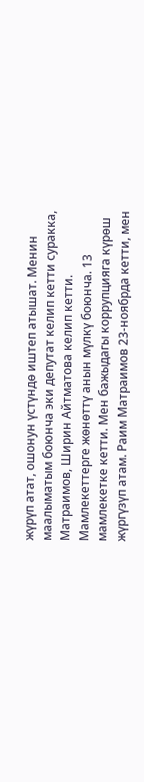жүрүп атат, ошонун үстүндө иштеп атышат. Менин маалыматым боюнча эки депутат келип кетти суракка, Матраимов, Ширин Айтматова келип кетти. Мамлекеттерге жөнөттү анын мүлкү боюнча. 13 мамлекетке кетти. Мен бажыдагы коррупцияга күрөш жүргүзүп атам. Раим Матраимов 23-ноябрда кетти, мен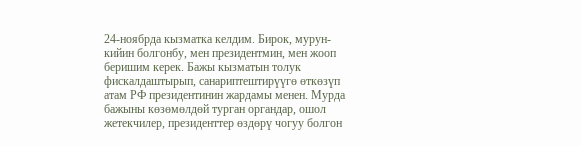24-ноябрда кызматка келдим. Бирок, мурун-кийин болгонбу, мен президентмин, мен жооп беришим керек. Бажы кызматын толук фискалдаштырып, санариптештирүүгө өткөзүп атам РФ президентинин жардамы менен. Мурда бажыны көзөмөлдөй турган органдар, ошол жетекчилер, президенттер өздөрү чогуу болгон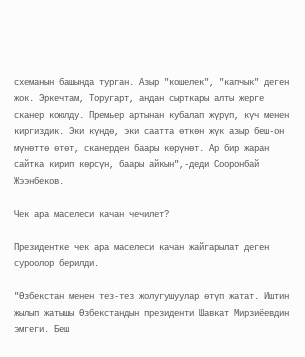схеманын башында турган. Азыр "кошелек", "капчык" деген жок. Эркечтам, Торугарт, андан сырткары алты жерге сканер коюлду. Премьер артынан кубалап жүрүп, күч менен киргиздик. Эки күндө, эки саатта өткөн жүк азыр беш-он мүнөттө өтөт, сканерден баары көрүнөт. Ар бир жаран сайтка кирип көрсүн, баары айкын",-деди Сооронбай Жээнбеков.

Чек ара маселеси качан чечилет?

Президентке чек ара маселеси качан жайгарылат деген суроолор берилди.

"Өзбекстан менен тез-тез жолугушуулар өтүп жатат. Иштин жылып жатышы Өзбекстандын президенти Шавкат Мирзиёевдин эмгеги. Беш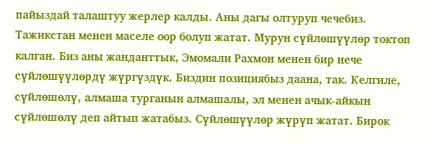пайыздай талаштуу жерлер калды. Аны дагы олтуруп чечебиз. Тажикстан менен маселе оор болуп жатат. Мурун сүйлөшүүлөр токтоп калган. Биз аны жанданттык, Эмомали Рахмон менен бир нече сүйлөшүүлөрдү жүргүздүк. Биздин позициябыз даана, так. Келгиле, сүйлөшөлү, алмаша турганын алмашалы, эл менен ачык-айкын сүйлөшөлү деп айтып жатабыз. Сүйлөшүүлөр жүрүп жатат. Бирок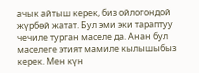ачык айтыш керек, биз ойлогондой жүрбөй жатат. Бул эми эки тараптуу чечиле турган маселе да. Анан бул маселеге этият мамиле кылышыбыз керек. Мен күн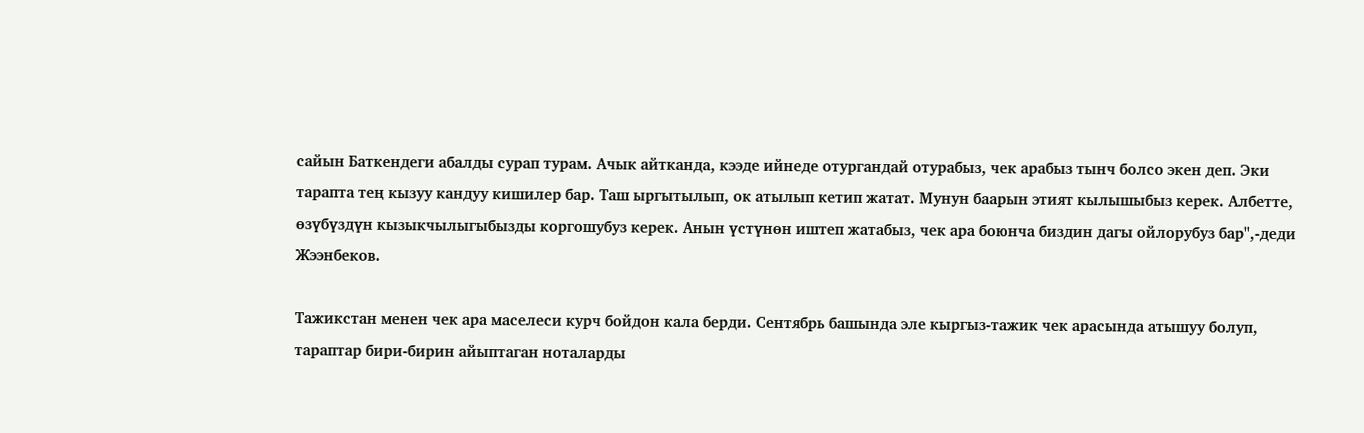сайын Баткендеги абалды сурап турам. Ачык айтканда, кээде ийнеде отургандай отурабыз, чек арабыз тынч болсо экен деп. Эки тарапта тең кызуу кандуу кишилер бар. Таш ыргытылып, ок атылып кетип жатат. Мунун баарын этият кылышыбыз керек. Албетте, өзүбүздүн кызыкчылыгыбызды коргошубуз керек. Анын үстүнөн иштеп жатабыз, чек ара боюнча биздин дагы ойлорубуз бар",-деди Жээнбеков.

Тажикстан менен чек ара маселеси курч бойдон кала берди. Сентябрь башында эле кыргыз-тажик чек арасында атышуу болуп, тараптар бири-бирин айыптаган ноталарды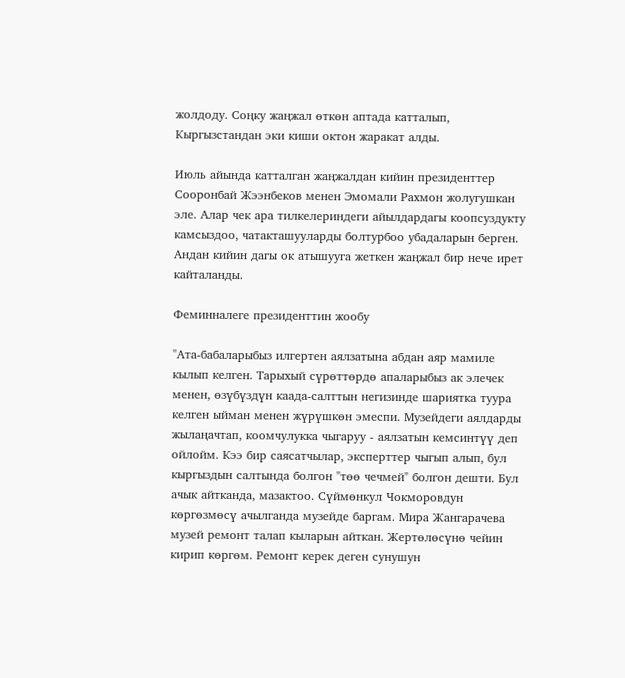жолдоду. Соңку жаңжал өткөн аптада катталып, Кыргызстандан эки киши октон жаракат алды.

Июль айында катталган жаңжалдан кийин президенттер Сооронбай Жээнбеков менен Эмомали Рахмон жолугушкан эле. Алар чек ара тилкелериндеги айылдардагы коопсуздукту камсыздоо, чатакташууларды болтурбоо убадаларын берген. Андан кийин дагы ок атышууга жеткен жаңжал бир нече ирет кайталанды.

Феминналеге президенттин жообу

"Ата-бабаларыбыз илгертен аялзатына абдан аяр мамиле кылып келген. Тарыхый сүрөттөрдө апаларыбыз ак элечек менен, өзүбүздүн каада-салттын негизинде шариятка туура келген ыйман менен жүрүшкөн эмеспи. Музейдеги аялдарды жылаңачтап, коомчулукка чыгаруу - аялзатын кемсинтүү деп ойлойм. Кээ бир саясатчылар, эксперттер чыгып алып, бул кыргыздын салтында болгон "төө чечмей" болгон дешти. Бул ачык айтканда, мазактоо. Сүймөнкул Чокморовдун көргөзмөсү ачылганда музейде баргам. Мира Жангарачева музей ремонт талап кыларын айткан. Жертөлөсүнө чейин кирип көргөм. Ремонт керек деген сунушун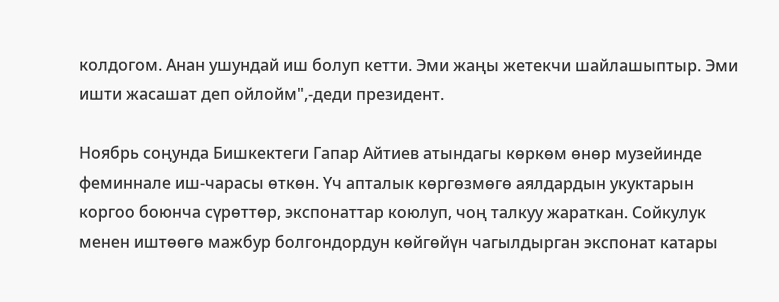колдогом. Анан ушундай иш болуп кетти. Эми жаңы жетекчи шайлашыптыр. Эми ишти жасашат деп ойлойм",-деди президент.

Ноябрь соңунда Бишкектеги Гапар Айтиев атындагы көркөм өнөр музейинде феминнале иш-чарасы өткөн. Үч апталык көргөзмөгө аялдардын укуктарын коргоо боюнча сүрөттөр, экспонаттар коюлуп, чоң талкуу жараткан. Сойкулук менен иштөөгө мажбур болгондордун көйгөйүн чагылдырган экспонат катары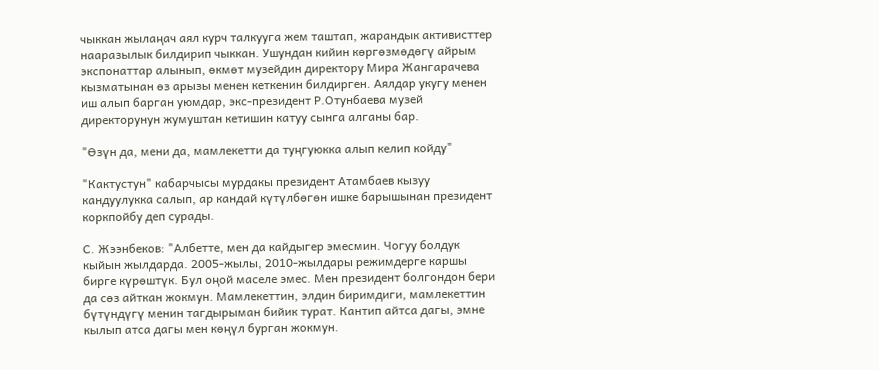чыккан жылаңач аял курч талкууга жем таштап, жарандык активисттер нааразылык билдирип чыккан. Ушундан кийин көргөзмөдөгү айрым экспонаттар алынып, өкмөт музейдин директору Мира Жангарачева кызматынан өз арызы менен кеткенин билдирген. Аялдар укугу менен иш алып барган уюмдар, экс-президент Р.Отунбаева музей директорунун жумуштан кетишин катуу сынга алганы бар.

"Өзүн да, мени да, мамлекетти да туңгуюкка алып келип койду"

"Кактустун" кабарчысы мурдакы президент Атамбаев кызуу кандуулукка салып, ар кандай күтүлбөгөн ишке барышынан президент коркпойбу деп сурады.

С. Жээнбеков: "Албетте, мен да кайдыгер эмесмин. Чогуу болдук кыйын жылдарда. 2005-жылы, 2010-жылдары режимдерге каршы бирге күрөштүк. Бул оңой маселе эмес. Мен президент болгондон бери да сөз айткан жокмун. Мамлекеттин, элдин биримдиги, мамлекеттин бүтүндүгү менин тагдырыман бийик турат. Кантип айтса дагы, эмне кылып атса дагы мен көңүл бурган жокмун.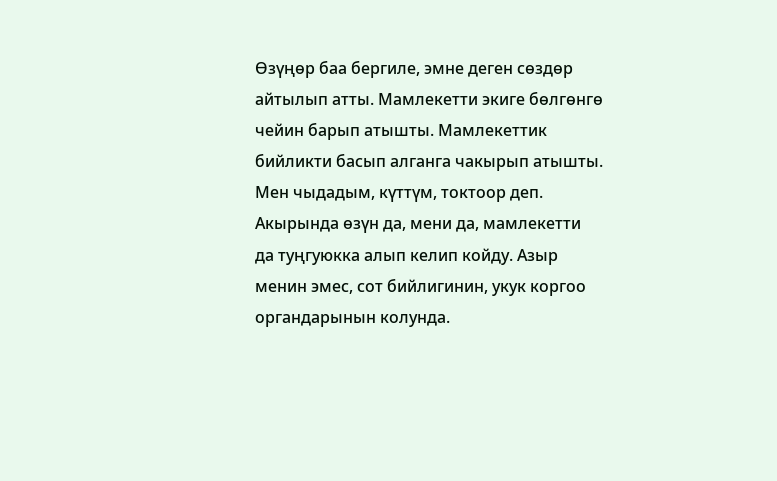Өзүңөр баа бергиле, эмне деген сөздөр айтылып атты. Мамлекетти экиге бөлгөнгө чейин барып атышты. Мамлекеттик бийликти басып алганга чакырып атышты. Мен чыдадым, күттүм, токтоор деп. Акырында өзүн да, мени да, мамлекетти да туңгуюкка алып келип койду. Азыр менин эмес, сот бийлигинин, укук коргоо органдарынын колунда.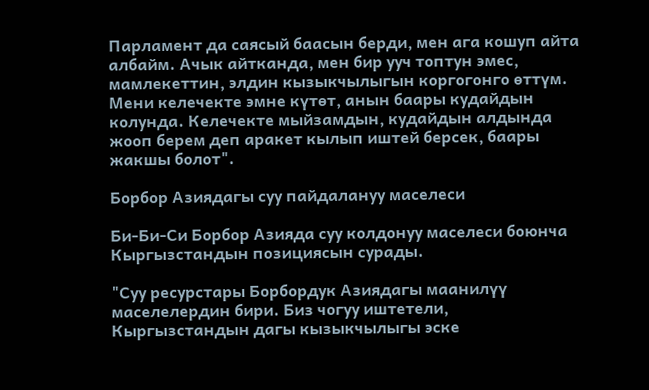Парламент да саясый баасын берди, мен ага кошуп айта албайм. Ачык айтканда, мен бир ууч топтун эмес, мамлекеттин, элдин кызыкчылыгын коргогонго өттүм. Мени келечекте эмне күтөт, анын баары кудайдын колунда. Келечекте мыйзамдын, кудайдын алдында жооп берем деп аракет кылып иштей берсек, баары жакшы болот".

Борбор Азиядагы суу пайдалануу маселеси

Би-Би-Си Борбор Азияда суу колдонуу маселеси боюнча Кыргызстандын позициясын сурады.

"Суу ресурстары Борбордук Азиядагы маанилүү маселелердин бири. Биз чогуу иштетели, Кыргызстандын дагы кызыкчылыгы эске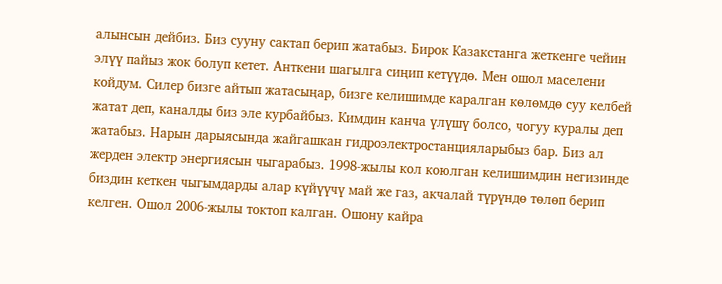алынсын дейбиз. Биз сууну сактап берип жатабыз. Бирок Казакстанга жеткенге чейин элүү пайыз жок болуп кетет. Анткени шагылга сиңип кетүүдө. Мен ошол маселени койдум. Силер бизге айтып жатасыңар, бизге келишимде каралган көлөмдө суу келбей жатат деп, каналды биз эле курбайбыз. Кимдин канча үлүшү болсо, чогуу куралы деп жатабыз. Нарын дарыясында жайгашкан гидроэлектростанцияларыбыз бар. Биз ал жерден электр энергиясын чыгарабыз. 1998-жылы кол коюлган келишимдин негизинде биздин кеткен чыгымдарды алар күйүүчү май же газ, акчалай түрүндө төлөп берип келген. Ошол 2006-жылы токтоп калган. Ошону кайра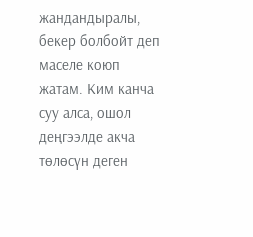жандандыралы, бекер болбойт деп маселе коюп жатам. Ким канча суу алса, ошол деңгээлде акча төлөсүн деген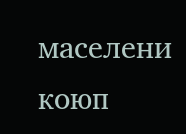маселени коюп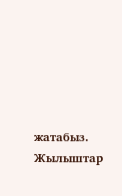жатабыз. Жылыштар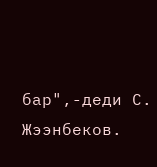бар",-деди С. Жээнбеков.